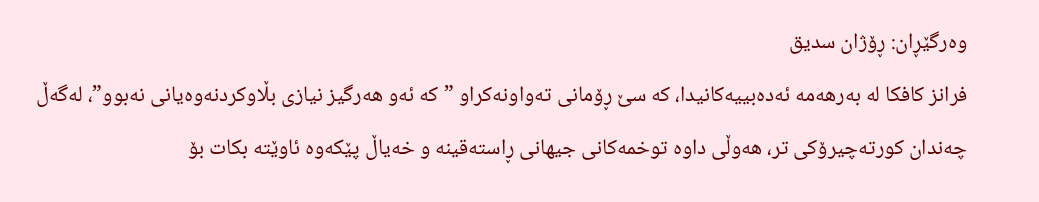وەرگێڕان: ڕۆژان سدیق
فرانز کافکا لە بەرهەمە ئەدەبییەکانیدا، کە سێ ڕۆمانی تەواونەکراو ”کە ئەو هەرگیز نیازی بڵاوکردنەوەیانی نەبوو”، لەگەڵ چەندان کورتەچیرۆکی تر، هەوڵی داوە توخمەکانی جیهانی ڕاستەقینە و خەیاڵ پێکەوە ئاوێتە بکات بۆ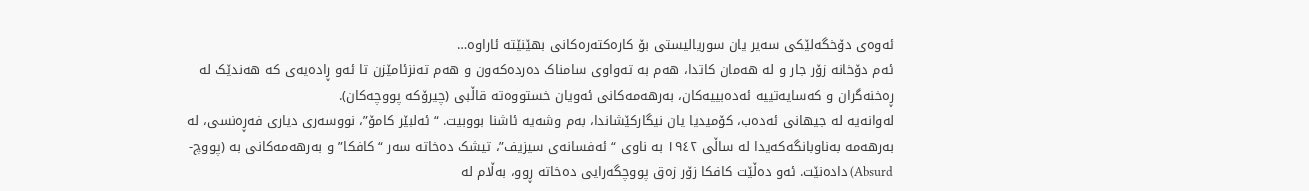ئەوەی دۆخگەلێکی سەیر یان سوریالیستی بۆ کارەکتەرەکانی بهێنێتە ئاراوە…
ئەم دۆخانە زۆر جار و لە هەمان کاتدا، هەم بە تەواوی سامناک دەردەکەون و هەم تەنزئامێزن تا ئەو ڕادەیەی کە هەندێک لە ڕەخنەگران و کەسایەتییە ئەدەبییەکان، بەرهەمەکانی ئەویان خستووەتە قاڵبی (چیرۆکە پووچەکان).
لەوانەیە لە جیهانی ئەدەب، کۆمیدیا یان نیگارکێشاندا، بەم وشەیە ئاشنا بووبیت. “ئەلبێر کامۆ”، نووسەری دیاری فەڕەنسی، لە بەرهەمە بەناوبانگەکەیدا لە ساڵی ١٩٤٢ بە ناوی “ئەفسانەی سیزیف”، تیشک دەخاتە سەر “کافکا” و بەرهەمەکانی بە (پووچ-Absurd) دادەنێت. ئەو دەڵێت کافکا زۆر زەق پووچگەرایی دەخاتە ڕوو، بەڵام لە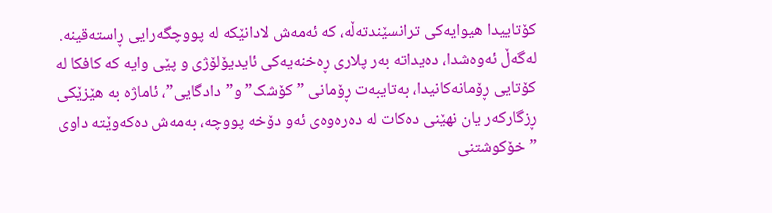کۆتاییدا هیوایەکی ترانسێندتەڵە، کە ئەمەش لادانێکە لە پووچگەرایی ڕاستەقینە. لەگەڵ ئەوەشدا، دەیداتە بەر پلاری ڕەخنەیەکی ئایدیۆلۆژی و پێی وایە کە کافکا لە کۆتایی ڕۆمانەکانیدا، بەتایبەت ڕۆمانی ”کۆشک” و”دادگایی”، ئاماژە بە هێزێکی ڕزگارکەر یان نهێنی دەکات لە دەرەوەی ئەو دۆخە پووچە، بەمەش دەکەوێتە داوی ”خۆکوشتنی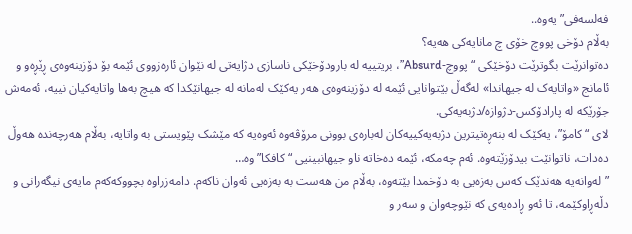فەلسەفی”یەوە..
بەڵام دۆخی پووچ خۆی چ مانایەکی هەیە؟
دەتوانرێت بگوترێت دۆخێکی “پووچ-Absurd”، بریتییە لە بارودۆخێکی ناسازی دژایەتی لە نێوان ئارەزووی ئێمە بۆ دۆزینەوەی ڕێڕەو و ئامانج «واتایەک لە جیهاندا» لەگەڵ بێتوانایی ئێمە لە دۆزینەوەی هەر یەکێک لەمانە لە جیهانێکدا کە هیچ بەها واتایەکیان نییە، ئەمەش جۆرێکە لە پارادۆکس-دژوازە/دژبەیەکی.
لای “کامۆ”، یەکێک لە بنەڕەتیترین دژبەیەکییەکان لەبارەی بوونی مرۆڤەوە ئەوەیە کە مێشک پێویستی بە واتایە، بەڵام هەرچەندە هەوڵ دەدات، ناتوانێت بیدۆزێتەوە. ئەم چەمکە، ئێمە دەخاتە ناو جیهانبینیی “کافکا”وە…
”لەوانەیە هەندێک کەس بەزەیی بە دۆخمدا بێتەوە، بەڵام من هەست بە بەزەیی ئەوان ناکەم. دامەزراوە بچووکەکەم مایەی نیگەرانی و دڵەڕاوکێمە، تا ئەو ڕادەیەی کە نێوچەوان و سەر و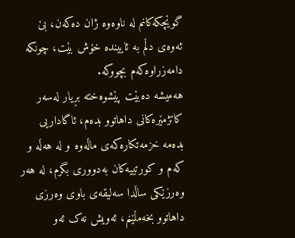گوێچکەکانم لە ناوەوە ژان دەکەن، بێ ئەوەی دڵم بە ئاییندە خۆش بێت، چونکە دامەزراوەکەم بچووکە.
هەمیشە دەبێت پێشوەختە بڕیار لەسەر کاتژمێرەکانی داهاتوو بدەم، ئاگاداریی بدەمە خزمەتکارەکەی ماڵەوە و لە هەڵە و کەم و کورتییەکان بەدووری بگرم، لە هەر وەرزێکی ساڵدا سەلیقەی باوی وەرزی داهاتوو بخەمڵێنم، ئەویش نەک ئەو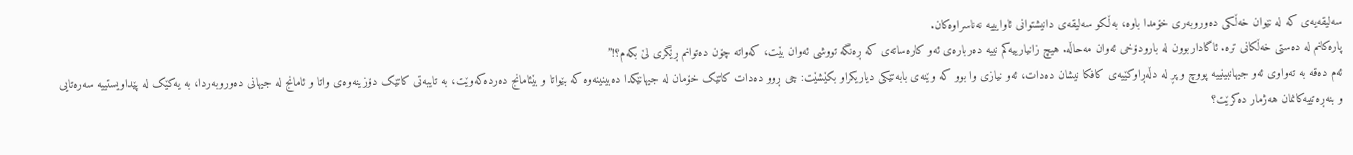سەلیقەیەی کە لە نێوان خەڵکی دەوروبەری خۆمدا باوە، بەڵکو سەلیقەی دانیشتوانی ئاوایییە نەناسراوەکان.
پارەکانم لە دەستی خەڵکانی ترە. ئاگاداربوون لە بارودۆخی ئەوان مەحاڵە. هیچ زانیارییەکم نییە دەربارەی ئەو کارەساتەی کە ڕەنگە تووشی ئەوان بێت، کەواتە چۆن دەتوانم ڕێگری لێ بکەم؟!”
ئەم دەقە بە تەواوی ئەو جیهانبینییە پووچ و پڕ لە دڵەڕاوکێیەی کافکا نیشان دەدات، ئەو نیازی وا بوو کە وێنەی بابەتێکی دیاریکراو بکێشێت: چی ڕوو دەدات کاتێک خۆمان لە جیهانێکدا دەبینینەوە کە بێواتا و بێئامانج دەردەکەوێت، بە تایبەتی کاتێک دۆزینەوەی واتا و ئامانج لە جیهانی دەوروبەردا، بە یەکێک لە پێداویستییە سەرەتایی و بنەڕەتییەکانمان هەژمار دەکرێت؟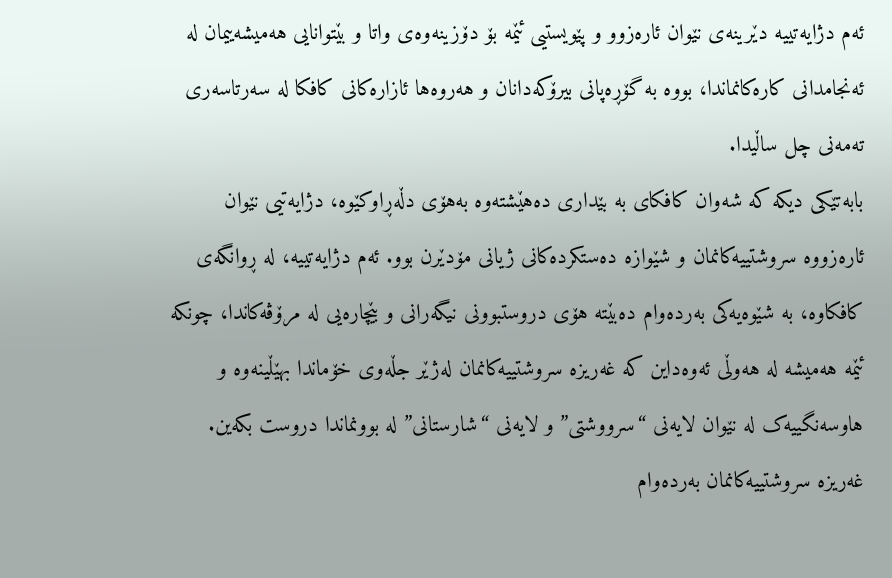ئەم دژایەتییە دێرینەی نێوان ئارەزوو و پێویستیی ئێمە بۆ دۆزینەوەی واتا و بێتوانایی هەمیشەییمان لە ئەنجامدانی کارەکانماندا، بووە بە گۆڕەپانی بیرۆکەدانان و هەروەها ئازارەکانی کافکا لە سەرتاسەری تەمەنی چل ساڵیدا.
بابەتێکی دیکە کە شەوان کافکای بە بێداری دەهێشتەوە بەهۆی دڵەڕاوکێوە، دژایەتیی نێوان ئارەزووە سروشتییەکانمان و شێوازە دەستکردەکانی ژیانی مۆدێرن بوو. ئەم دژایەتییە، لە ڕوانگەی کافکاوە، بە شێوەیەکی بەردەوام دەبێتە هۆی دروستبوونی نیگەرانی و بێچارەیی لە مرۆڤەکاندا، چونکە ئێمە هەمیشە لە هەوڵی ئەوەداین کە غەریزە سروشتییەکانمان لەژێر جڵەوی خۆماندا بهێڵینەوە و هاوسەنگییەک لە نێوان لایەنی “سرووشتی” و لایەنی “شارستانی” لە بوونماندا دروست بکەین.
غەریزە سروشتییەکانمان بەردەوام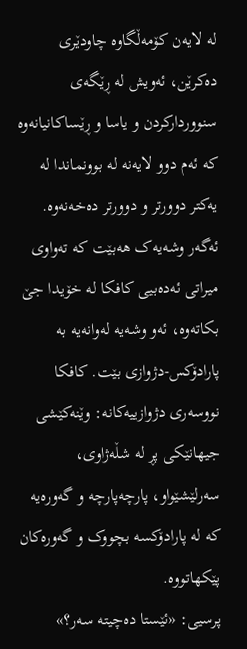لە لایەن کۆمەڵگاوە چاودێری دەکرێن، ئەویش لە ڕێگەی سنووردارکردن و یاسا و ڕێساکانیانەوە کە ئەم دوو لایەنە لە بوونماندا لە یەکتر دوورتر و دوورتر دەخەنەوە.
ئەگەر وشەیەک هەبێت کە تەواوی میراتی ئەدەبیی کافکا لە خۆیدا جێ بکاتەوە، ئەو وشەیە لەوانەیە بە پارادۆکس-دژوازی بێت. کافکا نووسەری دژوازییەکانە: وێنەکێشی جیهانێکی پڕ لە شڵەژاوی، سەرلێشێواو، پارچەپارچە و گەورەیە کە لە پارادۆکسە بچووک و گەورەکان پێکهاتووە.
پرسیی: «ئێستا دەچیتە سەر؟»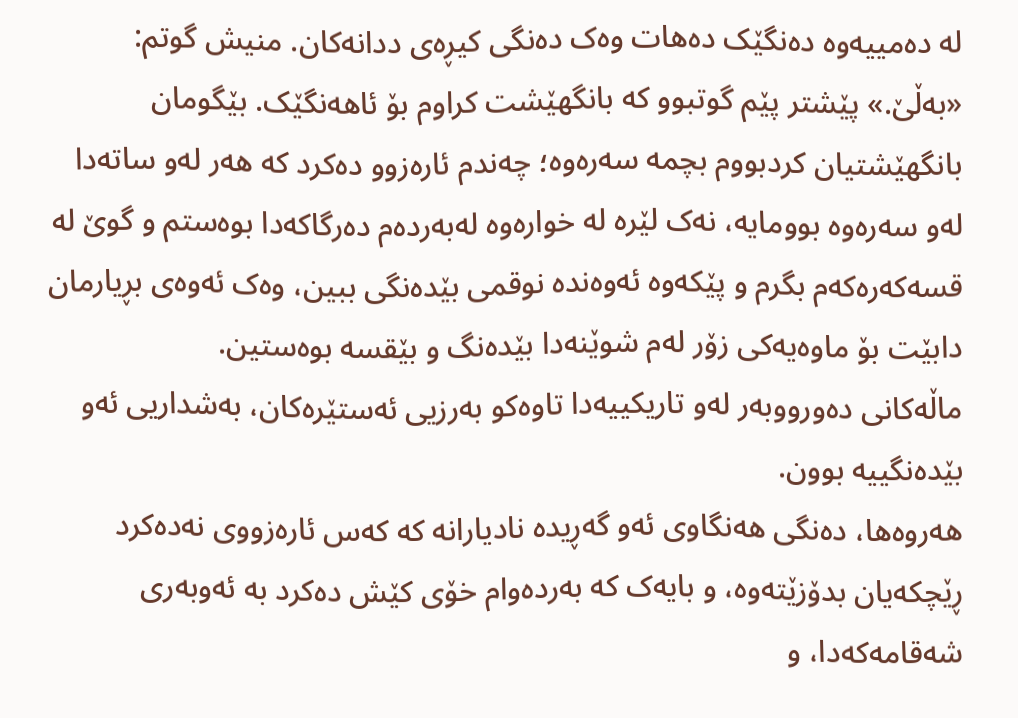لە دەمییەوە دەنگێک دەهات وەک دەنگی کیڕەی ددانەکان. منیش گوتم: «بەڵێ.» پێشتر پێم گوتبوو کە بانگهێشت کراوم بۆ ئاهەنگێک. بێگومان بانگهێشتیان کردبووم بچمە سەرەوە؛ چەندم ئارەزوو دەکرد کە هەر لەو ساتەدا لەو سەرەوە بوومایە، نەک لێرە لە خوارەوە لەبەردەم دەرگاکەدا بوەستم و گوێ لە قسەکەرەکەم بگرم و پێکەوە ئەوەندە نوقمی بێدەنگی ببین، وەک ئەوەی بڕیارمان دابێت بۆ ماوەیەکی زۆر لەم شوێنەدا بێدەنگ و بێقسە بوەستین.
ماڵەکانی دەورووبەر لەو تاریکییەدا تاوەکو بەرزیی ئەستێرەکان، بەشداریی ئەو بێدەنگییە بوون.
هەروەها، دەنگی هەنگاوی ئەو گەڕیدە نادیارانە کە کەس ئارەزووی نەدەکرد ڕێچکەیان بدۆزێتەوە، و بایەک کە بەردەوام خۆی کێش دەکرد بە ئەوبەری شەقامەکەدا، و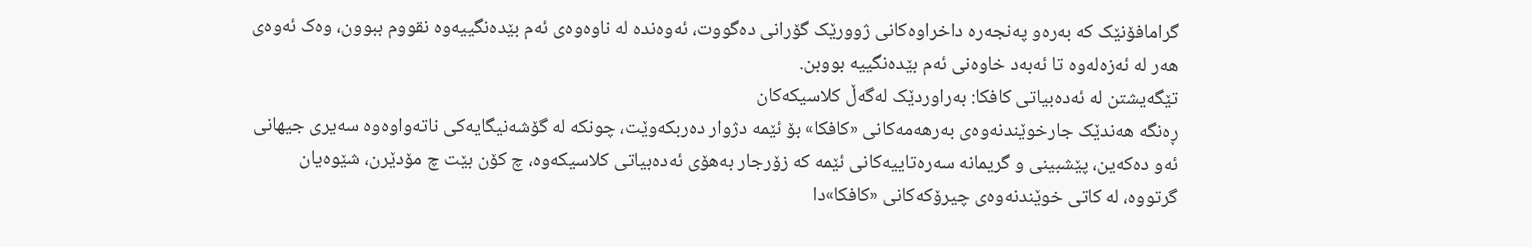گرامافۆنێک کە بەرەو پەنجەرە داخراوەکانی ژوورێک گۆرانی دەگووت، ئەوەندە لە ناوەوەی ئەم بێدەنگییەوە نقووم ببوون، وەک ئەوەی هەر لە ئەزەلەوە تا ئەبەد خاوەنی ئەم بێدەنگییە بووبن.
تێگەیشتن لە ئەدەبیاتی کافکا: بەراوردێک لەگەڵ کلاسیکەکان
ڕەنگە هەندێک جارخوێندنەوەی بەرهەمەکانی «کافکا» بۆ ئێمە دژوار دەربکەوێت، چونکە لە گۆشەنیگایەکی ناتەواوەوە سەیری جیهانی ئەو دەکەین، پێشبینی و گریمانە سەرەتاییەکانی ئێمە کە زۆرجار بەهۆی ئەدەبیاتی کلاسیکەوە، چ کۆن بێت چ مۆدێرن، شێوەیان گرتووە، لە کاتی خوێندنەوەی چیرۆکەکانی «کافکا»دا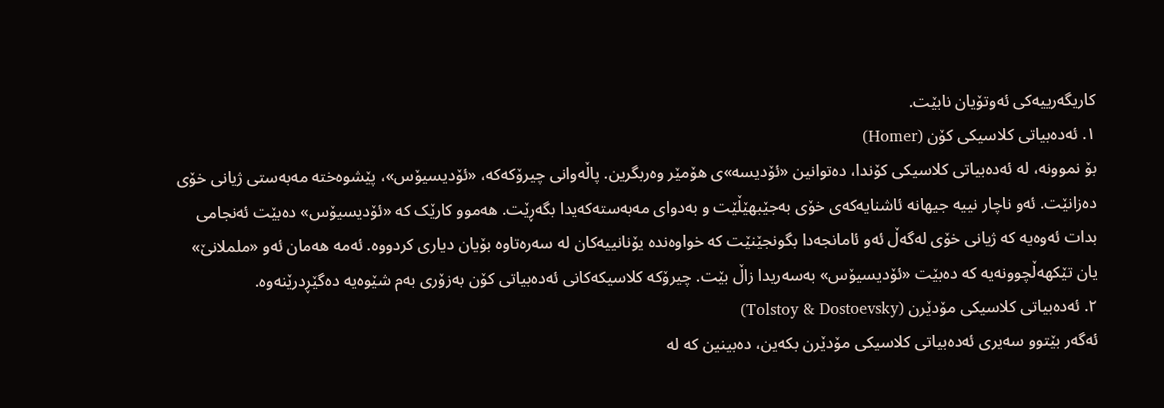کاریگەرییەکی ئەوتۆیان نابێت.
١. ئەدەبیاتی کلاسیکی کۆن (Homer)
بۆ نموونە، لە ئەدەبیاتی کلاسیکی کۆندا، دەتوانین «ئۆدیسە»ی هۆمێر وەربگرین. پاڵەوانی چیرۆکەکە، «ئۆدیسیۆس»، پێشوەختە مەبەستی ژیانی خۆی دەزانێت. ئەو ناچار نییە جیهانە ئاشنایەکەی خۆی بەجێبهێڵێت و بەدوای مەبەستەکەیدا بگەڕێت. هەموو کارێک کە «ئۆدیسیۆس» دەبێت ئەنجامی بدات ئەوەیە کە ژیانی خۆی لەگەڵ ئەو ئامانجەدا بگونجێنێت کە خواوەندە یۆنانییەکان لە سەرەتاوە بۆیان دیاری کردووە. ئەمە هەمان ئەو «ململانێ» یان تێکهەڵچوونەیە کە دەبێت «ئۆدیسیۆس» بەسەریدا زاڵ بێت. چیرۆکە کلاسیکەکانی ئەدەبیاتی کۆن بەزۆری بەم شێوەیە دەگێڕدرێنەوە.
٢. ئەدەبیاتی کلاسیکی مۆدێرن (Tolstoy & Dostoevsky)
ئەگەر بێتوو سەیری ئەدەبیاتی کلاسیکی مۆدێرن بکەین، دەبینین کە لە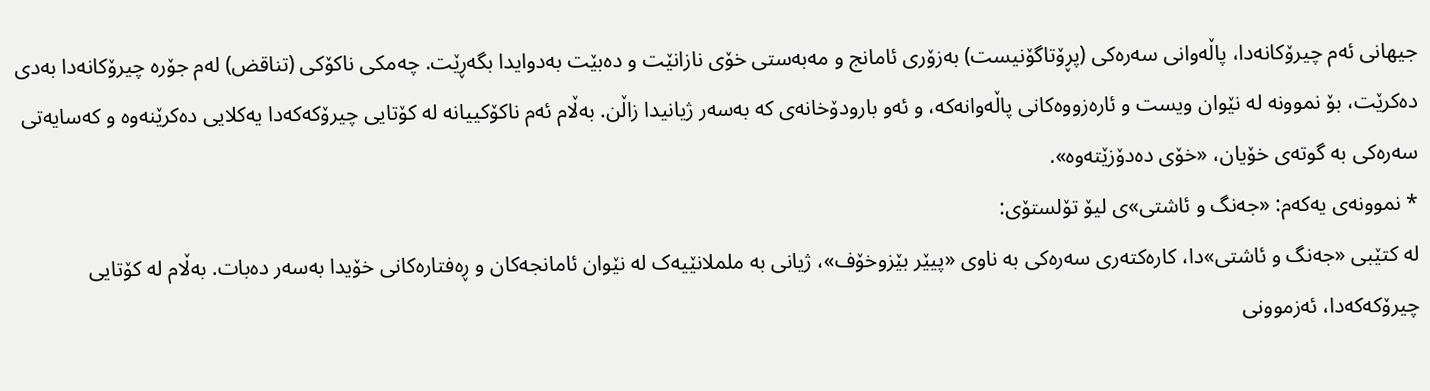جیهانی ئەم چیرۆکانەدا، پاڵەوانی سەرەکی (پڕۆتاگۆنیست) بەزۆری ئامانج و مەبەستی خۆی نازانێت و دەبێت بەدوایدا بگەڕێت. چەمکی ناکۆکی (تناقض) لەم جۆرە چیرۆکانەدا بەدی دەکرێت، بۆ نموونە لە نێوان ویست و ئارەزووەکانی پاڵەوانەکە، و ئەو بارودۆخانەی کە بەسەر ژیانیدا زاڵن. بەڵام ئەم ناکۆکییانە لە کۆتایی چیرۆکەکەدا یەکلایی دەکرێنەوە و کەسایەتی سەرەکی بە گوتەی خۆیان، «خۆی دەدۆزێتەوە».
* نموونەی یەکەم: «جەنگ و ئاشتی»ی لیۆ تۆلستۆی:
لە کتێبی «جەنگ و ئاشتی»دا، کارەکتەری سەرەکی بە ناوی «پیێر بێزوخۆف»، ژیانی بە ململانێیەک لە نێوان ئامانجەکان و ڕەفتارەکانی خۆیدا بەسەر دەبات. بەڵام لە کۆتایی چیرۆکەکەدا، ئەزموونی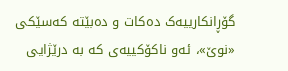گۆڕانکارییەک دەکات و دەبێتە کەسێکی «نوێ»، ئەو ناکۆکییەی کە بە درێژایی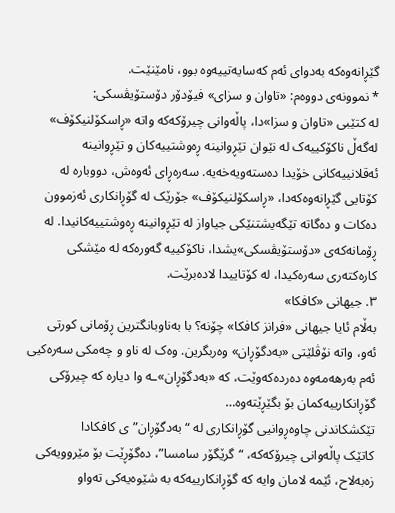گێڕانەوەکە بەدوای ئەم کەسایەتییەوە بوو، نامێنێت.
* نموونەی دووەم: «تاوان و سزای» فیۆدۆر دۆستۆیڤسکی:
لە کتێبی «تاوان و سزا»دا، پاڵەوانی چیرۆکەکە واتە «ڕاسکۆلنیکۆف» لەگەڵ ناکۆکییەک لە نێوان تێڕوانینە ڕەوشتییەکان و تێڕوانینە ئەقلانییەکانی خۆیدا دەستەویەخەیە. سەرەڕای ئەوەش، دووبارە لە کۆتایی گێڕانەوەکەدا، «ڕاسکۆلنیکۆف» جۆرێک لە گۆڕانکاری ئەزموون دەکات و دەگاتە تێگەیشتنێکی جیاواز لە تێڕوانینە ڕەوشتییەکانیدا. لە ڕۆمانەکەی «دۆستۆیڤسکی»یشدا، ناکۆکییە گەورەکە لە مێشکی کارەکتەری سەرەکیدا، لە کۆتاییدا لادەبرێت.
٣. جیهانی «کافکا»
بەڵام ئایا جیهانی «فرانز کافکا» چۆنە؟ با بەناوبانگترین ڕۆمانی کورتی ئەو، واتە نۆڤلێتی «بەدگۆڕان» وەربگرین. وەک لە ناو و چەمکی سەرەکیی ئەم بەرهەمەوە دەردەکەوێت، کە «بەدگۆڕان»ـە وا دیارە کە چیرۆکی گۆڕانکارییەکمان بۆ بگێڕێتەوە…
تێکشکاندنی چاوەڕوانیی گۆڕانکاری لە “بەدگۆڕان”ی کافکادا
کاتێک پاڵەوانی چیرۆکەکە، “گرێگۆر سامسا”، دەگۆڕێت بۆ مێروویەکی زەبەلاح، ئێمە لامان وایە کە گۆڕانکارییەکە بە شێوەیەکی تەواو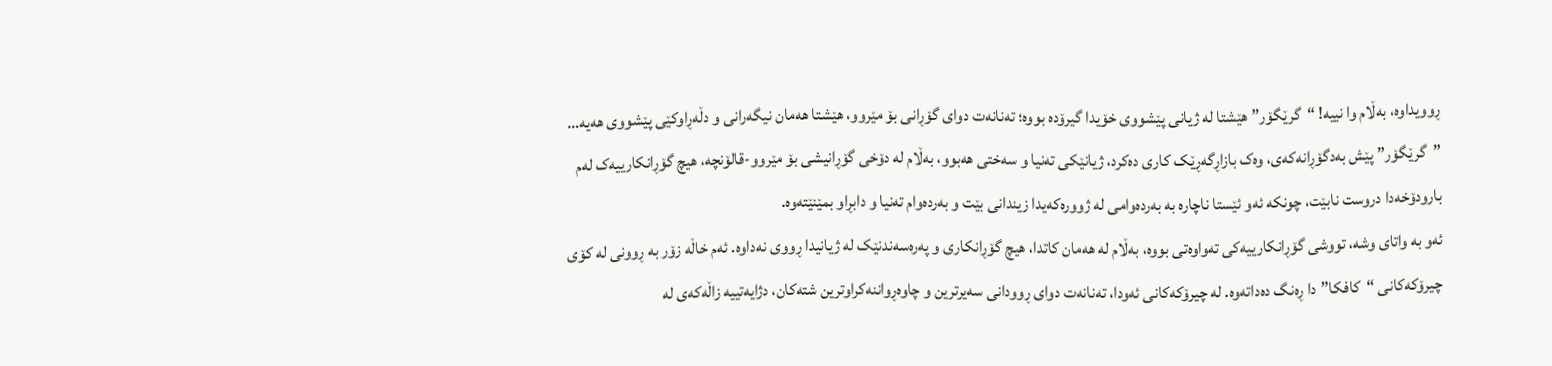ڕوویداوە، بەڵام وا نییە! “گرێگۆر” هێشتا لە ژیانی پێشووی خۆیدا گیرۆدە بووە؛ تەنانەت دوای گۆڕانی بۆ مێروو، هێشتا هەمان نیگەرانی و دڵەڕاوکێی پێشووی هەیە…
”گرێگۆر” پێش بەدگۆڕانەکەی، وەک بازاڕگەڕێک کاری دەکرد، ژیانێکی تەنیا و سەختی هەبوو، بەڵام لە دۆخی گۆڕانیشی بۆ مێروو-قالۆنچە، هیچ گۆڕانکارییەک لەم بارودۆخەدا دروست نابێت، چونکە ئەو ئێستا ناچارە بە بەردەوامی لە ژوورەکەیدا زیندانی بێت و بەردەوام تەنیا و دابڕاو بمێنێتەوە.
ئەو بە واتای وشە، تووشی گۆڕانکارییەکی تەواوەتی بووە، بەڵام لە هەمان کاتدا، هیچ گۆڕانکاری و پەرەسەندنێک لە ژیانیدا ڕووی نەداوە. ئەم خاڵە زۆر بە ڕوونی لە کۆی چیرۆکەکانی “کافکا”دا ڕەنگ دەداتەوە. لە چیرۆکەکانی ئەودا، تەنانەت دوای ڕوودانی سەیرترین و چاوەڕواننەکراوترین شتەکان، دژایەتییە زاڵەکەی لە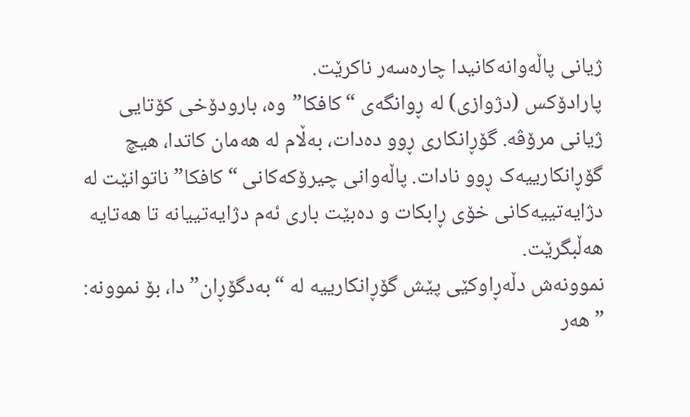ژیانی پاڵەوانەکانیدا چارەسەر ناکرێت.
پارادۆکس (دژوازی) لە ڕوانگەی “کافکا”وە، بارودۆخی کۆتایی ژیانی مرۆڤە. گۆڕانکاری ڕوو دەدات، بەڵام لە هەمان کاتدا، هیچ گۆڕانکارییەک ڕوو نادات. پاڵەوانی چیرۆکەکانی “کافکا” ناتوانێت لە دژایەتییەکانی خۆی ڕابکات و دەبێت باری ئەم دژایەتییانە تا هەتایە هەڵبگرێت.
نموونەش دڵەڕاوکێی پێش گۆڕانکارییە لە “بەدگۆڕان”دا، بۆ نموونە:
”هەر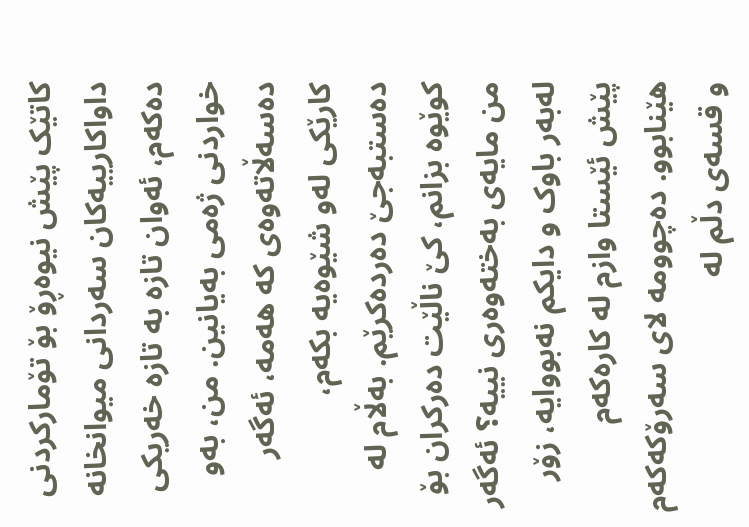کاتێک پێش نیوەڕۆ بۆ تۆمارکردنی داواکارییەکان سەردانی میوانخانە دەکەم، ئەوان تازە بە تازە خەریکی خواردنی ژەمی بەیانین. من، بەو دەسەڵاتەوەی کە هەمە، ئەگەر کارێکی لەو شێوەیە بکەم، دەستبەجێ دەردەکرێم. بەڵام لە کوێوە بزانم، کێ ناڵێت دەرکران بۆ من مایەی بەختەوەری نییە؟ ئەگەر لەبەر باوک و دایکم نەبووایە، زۆر پێش ئێستا وازم لە کارەکەم هێنابوو. دەچوومە لای سەرۆکەکەم و قسەی دڵم لە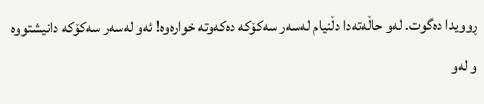ڕوویدا دەگوت. لەو حاڵەتەدا دڵنیام لەسەر سەکۆکە دەکەوتە خوارەوە! ئەو لەسەر سەکۆکە دانیشتووە و لەو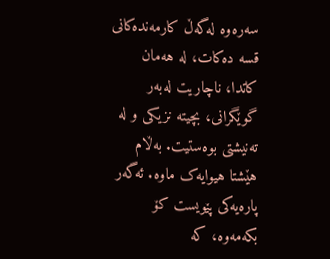سەرەوە لەگەڵ کارمەندەکانی قسە دەکات، لە هەمان کاتدا، ناچاریت لەبەر گوێگرانی، بچیتە نزیکی و لە تەنیشتی بوەستیت. بەڵام هێشتا هیوایەک ماوە. ئەگەر پارەیەکی پێویست کۆ بکەمەوە، کە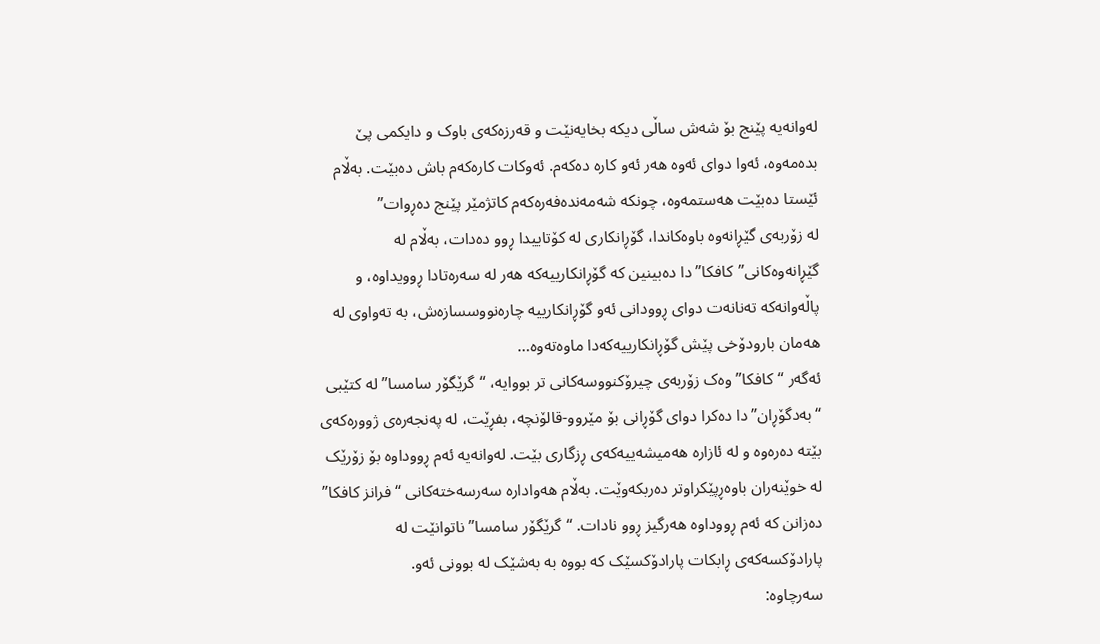لەوانەیە پێنج بۆ شەش ساڵی دیکە بخایەنێت و قەرزەکەی باوک و دایکمی پێ بدەمەوە، ئەوا دوای ئەوە هەر ئەو کارە دەکەم. ئەوکات کارەکەم باش دەبێت. بەڵام ئێستا دەبێت هەستمەوە، چونکە شەمەندەفەرەکەم کاتژمێر پێنج دەڕوات”
لە زۆربەی گێڕانەوە باوەکاندا، گۆڕانکاری لە کۆتاییدا ڕوو دەدات، بەڵام لە گێڕانەوەکانی”کافکا”دا دەبینین کە گۆڕانکارییەکە هەر لە سەرەتادا ڕوویداوە، و پاڵەوانەکە تەنانەت دوای ڕوودانی ئەو گۆڕانکارییە چارەنووسسازەش، بە تەواوی لە هەمان بارودۆخی پێش گۆڕانکارییەکەدا ماوەتەوە…
ئەگەر “کافکا” وەک زۆربەی چیرۆکنووسەکانی تر بووایە، “گرێگۆر سامسا” لە کتێبی “بەدگۆڕان”دا دەکرا دوای گۆڕانی بۆ مێروو-قالۆنچە، بفڕێت، لە پەنجەرەی ژوورەکەی بێتە دەرەوە و لە ئازارە هەمیشەییەکەی ڕزگاری بێت. لەوانەیە ئەم ڕووداوە بۆ زۆرێک لە خوێنەران باوەڕپێکراوتر دەربکەوێت. بەڵام هەوادارە سەرسەختەکانی “فرانز کافکا” دەزانن کە ئەم ڕووداوە هەرگیز ڕوو نادات. “گرێگۆر سامسا” ناتوانێت لە پارادۆکسەکەی ڕابکات پارادۆکسێک کە بووە بە بەشێک لە بوونی ئەو.
سەرچاوە: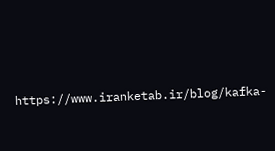https://www.iranketab.ir/blog/kafka-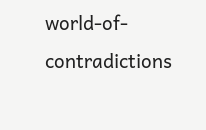world-of-contradictions